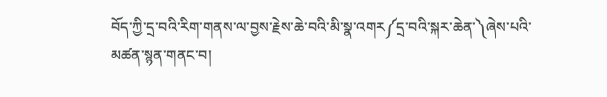བོད་ཀྱི་དྲ་བའི་རིག་གནས་ལ་བྱས་རྗེས་ཆེ་བའི་མི་སྣ་འགར༼དྲ་བའི་སྐར་ཆེན་༽ཞེས་པའི་མཚན་སྙན་གནང་བ།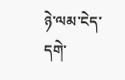ཉེ་ལམ་ངེད་དགེ་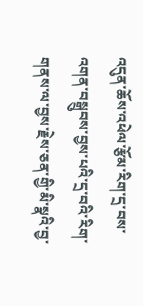འདུན་ཆོས་འཕེལ་རྩོམ་རིག་དྲ་བས་འགན་བསྒྲུབས་བྱས་པའི་དྲ་བའི་རིག་གནས་ལ་བྱས་རྗེས་ཅན་གྱི་མི་སྣའི་བྱ་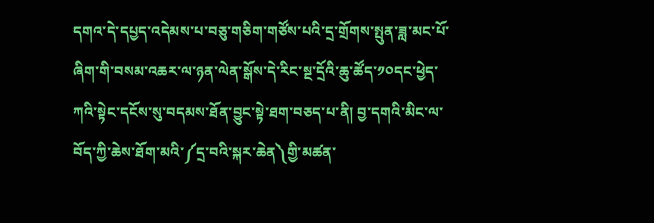དགའ་དེ་དཔྱད་འདེམས་པ་བཅུ་གཅིག་གཙོས་པའི་དྲ་གྲོགས་སྤུན་ཟླ་མང་པོ་ཞིག་གི་བསམ་འཆར་ལ་ཉན་ལེན་སྒོས་དེ་རིང་སྔ་དྲོའི་ཆུ་ཚོད་༡༠དང་ཕྱེད་ཀའི་སྟེང་དངོས་སུ་བདམས་ཐོན་བྱུང་སྟེ་ཐག་བཅད་པ་ནི། བྱ་དགའི་མིང་ལ་བོད་ཀྱི་ཆེས་ཐོག་མའི་༼དྲ་བའི་སྐར་ཆེན༽གྱི་མཚན་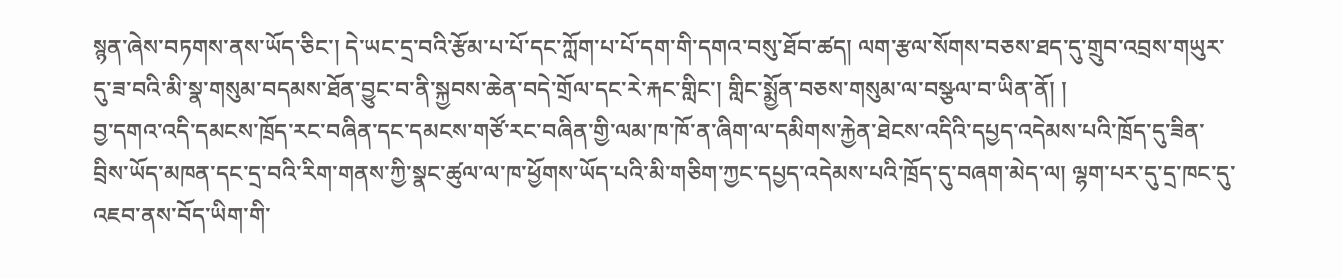སྙན་ཞེས་བཏགས་ནས་ཡོད་ཅིང་། དེ་ཡང་དྲ་བའི་རྩོམ་པ་པོ་དང་ཀློག་པ་པོ་དག་གི་དགའ་བསུ་ཐོབ་ཚད། ལག་རྩལ་སོགས་བཅས་ཐད་དུ་གྲུབ་འབྲས་གཡུར་དུ་ཟ་བའི་མི་སྣ་གསུམ་བདམས་ཐོན་བྱུང་བ་ནི་སྐྱབས་ཆེན་བདེ་གྲོལ་དང་རེ་རྐང་གླིང་། གླིང་སྨྱོན་བཅས་གསུམ་ལ་བསྩལ་བ་ཡིན་ནོ། །
བྱ་དགའ་འདི་དམངས་ཁྲོད་རང་བཞིན་དང་དམངས་གཙོ་རང་བཞིན་གྱི་ལམ་ཁ་ཁོ་ན་ཞིག་ལ་དམིགས་རྐྱེན་ཐེངས་འདིའི་དཔྱད་འདེམས་པའི་ཁྲོད་དུ་ཟིན་བྲིས་ཡོད་མཁན་དང་དྲ་བའི་རིག་གནས་ཀྱི་སྣང་ཚུལ་ལ་ཁ་ཕྱོགས་ཡོད་པའི་མི་གཅིག་ཀྱང་དཔྱད་འདེམས་པའི་ཁྲོད་དུ་བཞག་མེད་ལ། ལྷག་པར་དུ་དྲ་ཁང་དུ་འཇབ་ནས་བོད་ཡིག་གི་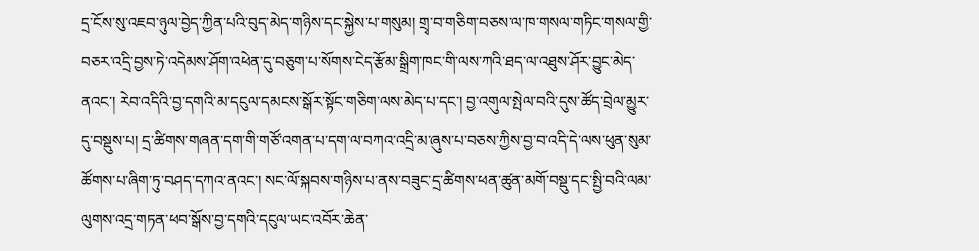དྲ་ངོས་སུ་འཇབ་ཉུལ་བྱེད་ཀྱིན་པའི་བུད་མེད་གཉིས་དང་སྐྱེས་པ་གསུམ། གྲྭ་བ་གཅིག་བཅས་ལ་ཁ་གསལ་གཏིང་གསལ་གྱི་བཅར་འདྲི་བྱས་ཏེ་འདེམས་ཤོག་འཕེན་དུ་བཅུག་པ་སོགས་ངེད་རྩོམ་སྒྲིག་ཁང་གི་ལས་ཀའི་ཐད་ལ་འཐུས་ཤོར་བྱུང་མེད་ནའང་། རེབ་འདིའི་བྱ་དགའི་མ་དངུལ་དམངས་སྒོར་སྟོང་གཅིག་ལས་མེད་པ་དང་། བྱ་འགུལ་སྤེལ་བའི་དུས་ཚོད་བྲེལ་མྱུར་དུ་བསྡུས་པ། དྲ་ཚིགས་གཞན་དག་གི་གཙོ་འགན་པ་དག་ལ་བཀའ་འདྲི་མ་ཞུས་པ་བཅས་ཀྱིས་བྱ་བ་འདི་དེ་ལས་ཕུན་སུམ་ཚོགས་པ་ཞིག་ཏུ་བཤད་དཀའ་ནའང་། སང་ལོ་སྐབས་གཉིས་པ་ནས་བཟུང་དྲ་ཚིགས་ཕན་ཚུན་མགོ་བསྡུ་དང་སྤྱི་བའི་ལམ་ལུགས་འདྲ་གཏན་ཕབ་སྒོས་བྱ་དགའི་དངུལ་ཡང་འབོར་ཆེན་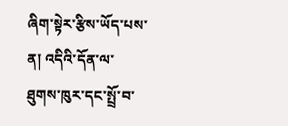ཞིག་སྟེར་རྩིས་ཡོད་པས་ན། འདིའི་དོན་ལ་ཐུགས་ཁུར་དང་སྤྲོ་བ་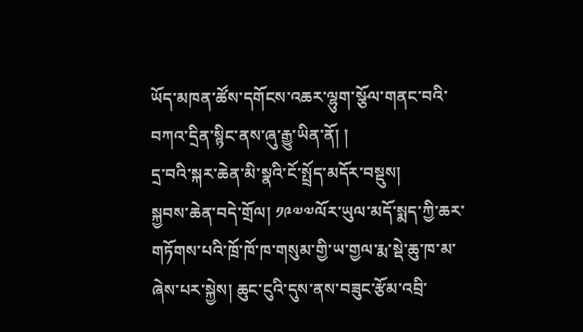ཡོད་མཁན་ཚོས་དགོངས་འཆར་ལྷུག་སྩོལ་གནང་བའི་བཀའ་དྲིན་སྙིང་ནས་ཞུ་རྒྱུ་ཡིན་ནོ། །
དྲ་བའི་སྐར་ཆེན་མི་སྣའི་ངོ་སྤྲོད་མདོར་བསྡུས།
སྐྱབས་ཆེན་བདེ་གྲོལ། ༡༩༧༧ལོར་ཡུལ་མདོ་སྨད་ཀྱི་ཆར་གཏོགས་པའི་ཁྲོ་ཁོ་ཁ་གསུམ་གྱི་ཡ་གྱལ་རྨ་སྡེ་ཆུ་ཁ་མ་ཞེས་པར་སྐྱེས། ཆུང་ངུའི་དུས་ནས་བཟུང་རྩོམ་འབྲི་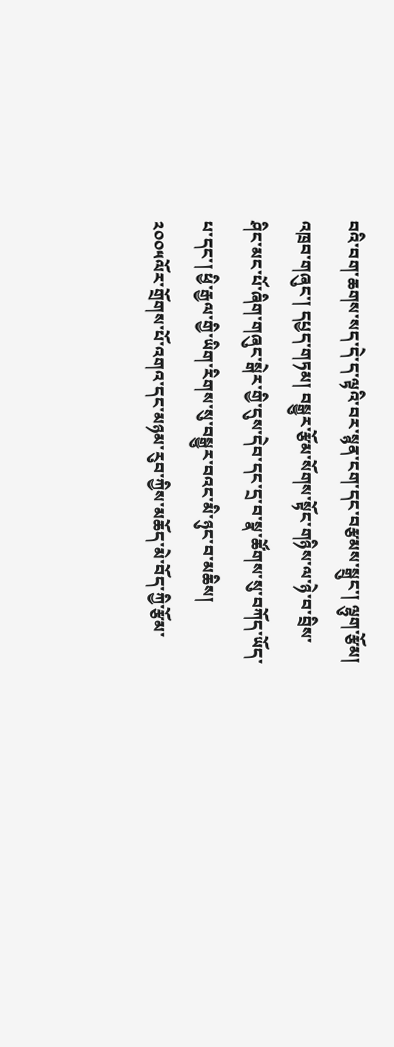བའི་བག་ཆགས་སད་དེ་ད་ལྟའི་བར་སྙན་ངག་དང་བརྩམས་སྒྲུང་། ལྷུག་རྩོམ། འཁྲབ་གཞུང་། དཔྱད་གཏམ། བསྒྱུར་རྩོམ་སོགས་སྟོང་གཉིས་ལ་ཉེ་བ་བྲིས་ཤིང་མང་པོ་ཞིག་གཞུང་སྒེར་གྱི་དུས་དེབ་དང་དྲ་བ་སྣ་ཚོགས་སུ་བཀོད་ཡོད་པ་དང་། ཕྱི་རྒྱལ་གྱི་ཡིག་རིགས་སུ་བསྒྱུར་བའང་མི་ཉུང་བ་མཆིས།
༢༠༠༥ལོར་གྲོགས་པོ་འགའ་དང་མཉམ་རུབ་ཀྱིས་མཆོད་མེ་བོད་ཀྱི་རྩོམ་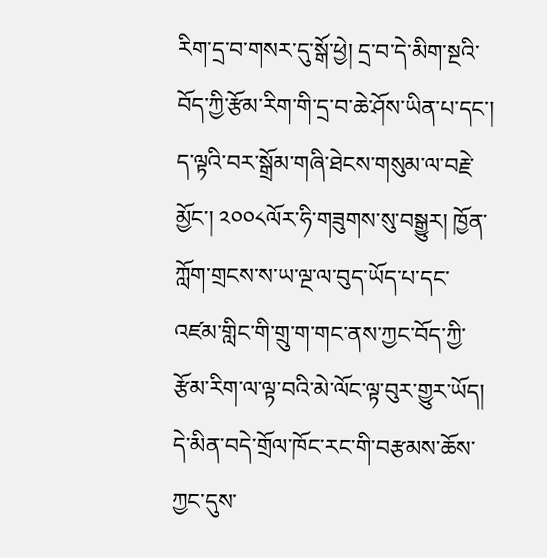རིག་དྲ་བ་གསར་དུ་སྒོ་ཕྱེ། དྲ་བ་དེ་མིག་སྔའི་བོད་ཀྱི་རྩོམ་རིག་གི་དྲ་བ་ཆེ་ཤོས་ཡིན་པ་དང་། ད་ལྟའི་བར་སྒྲོམ་གཞི་ཐེངས་གསུམ་ལ་བརྗེ་མྱོང་། ༢༠༠༨ལོར་ཧི་གཟུགས་སུ་བསྒྱུར། ཁྱོན་ཀློག་གྲངས་ས་ཡ་ལྔ་ལ་བུད་ཡོད་པ་དང་འཛམ་གླིང་གི་གྲུ་ག་གང་ནས་ཀྱང་བོད་ཀྱི་རྩོམ་རིག་ལ་ལྟ་བའི་མེ་ལོང་ལྟ་བུར་གྱུར་ཡོད། དེ་མིན་བདེ་གྲོལ་ཁོང་རང་གི་བརྩམས་ཆོས་ཀྱང་དུས་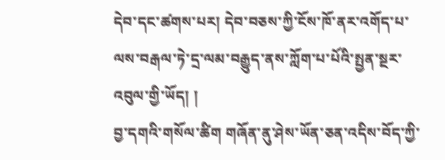དེབ་དང་ཚགས་པར། དེབ་བཅས་ཀྱི་ངོས་ཁོ་ནར་འགོད་པ་ལས་བརྒལ་ཏེ་དྲ་ལམ་བརྒྱུད་ནས་ཀློག་པ་པོའི་སྤྱན་སྔར་འབུལ་གྱི་ཡོད། །
བྱ་དགའི་གསོལ་ཚིག གཞོན་ནུ་ཤེས་ཡོན་ཅན་འདིས་བོད་ཀྱི་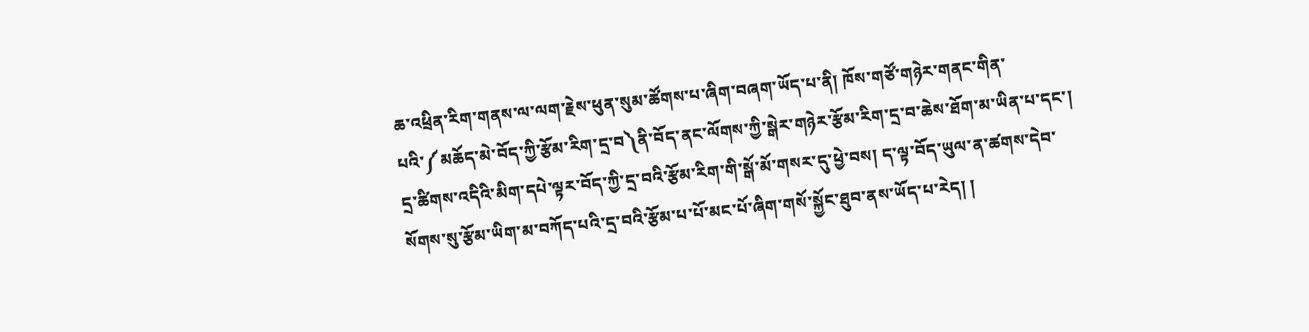ཆ་འཕྲིན་རིག་གནས་ལ་ལག་རྗེས་ཕུན་སུམ་ཚོགས་པ་ཞིག་བཞག་ཡོད་པ་ནི། ཁོས་གཙོ་གཉེར་གནང་གིན་པའི་༼མཆོད་མེ་བོད་ཀྱི་རྩོམ་རིག་དྲ་བ༽ནི་བོད་ནང་ལོགས་ཀྱི་སྒེར་གཉེར་རྩོམ་རིག་དྲ་བ་ཆེས་ཐོག་མ་ཡིན་པ་དང་། དྲ་ཚིགས་འདིའི་མིག་དཔེ་ལྟར་བོད་ཀྱི་དྲ་བའི་རྩོམ་རིག་གི་སྒོ་མོ་གསར་དུ་ཕྱེ་བས། ད་ལྟ་བོད་ཡུལ་ན་ཚགས་དེབ་སོགས་སུ་རྩོམ་ཡིག་མ་བཀོད་པའི་དྲ་བའི་རྩོམ་པ་པོ་མང་པོ་ཞིག་གསོ་སྐྱོང་ཐུབ་ནས་ཡོད་པ་རེད། །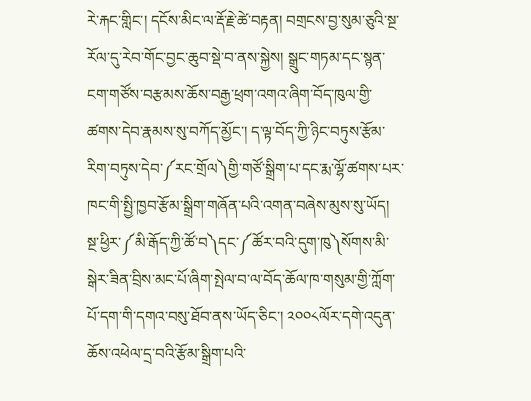རེ་རྐང་གླིང་། དངོས་མིང་ལ་རྡོ་རྗེ་ཚེ་བརྟན། བགྲངས་བྱ་སུམ་ཅུའི་སྔ་རོལ་དུ་རེབ་གོང་བྱང་ཆུབ་སྡེ་བ་ནས་སྐྱེས། སྒྲུང་གཏམ་དང་སྙན་ངག་གཙོས་བརྩམས་ཆོས་བརྒྱ་ཕྲག་འགའ་ཞིག་བོད་ཁུལ་གྱི་ཚགས་དེབ་རྣམས་སུ་བཀོད་མྱོང་། ད་ལྟ་བོད་ཀྱི་ཉིང་བཏུས་རྩོམ་རིག་བཏུས་དེབ་༼རང་གྲོལ༽གྱི་གཙོ་སྒྲིག་པ་དང་རྨ་ལྷོ་ཚགས་པར་ཁང་གི་སྤྱི་ཁྱབ་རྩོམ་སྒྲིག་གཞོན་པའི་འགན་བཞེས་མུས་སུ་ཡོད།
སྔ་ཕྱིར་༼མི་རྒོད་ཀྱི་ཚོ་བ༽དང་༼ཚོར་བའི་དུག་ཁུ༽སོགས་མི་སྒེར་ཟིན་བྲིས་མང་པོ་ཞིག་སྤེལ་བ་ལ་བོད་ཆོལ་ཁ་གསུམ་གྱི་ཀློག་པོ་དག་གི་དགའ་བསུ་ཐོབ་ནས་ཡོད་ཅིང་། ༢༠༠༨ལོར་དགེ་འདུན་ཆོས་འཕེལ་དྲ་བའི་རྩོམ་སྒྲིག་པའི་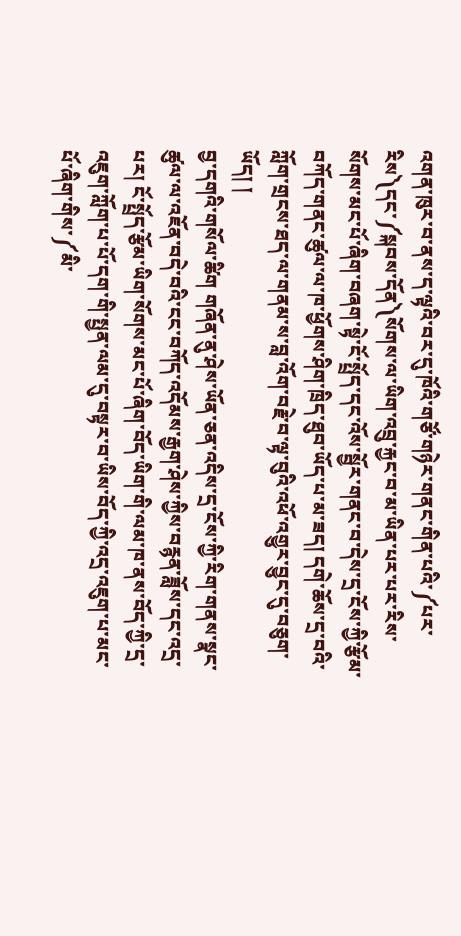འགན་ཁུར་བ་ནས་ད་ལྟའི་བར་དུ་ཁོའི་གཙོ་གཉེར་གནང་གིན་པའི་༼པར་རིས༽དང་༼སྐབས་དོན༽སོགས་ལ་ཡིག་འབྲུ་རྐྱང་བ་མ་ཡིན་པར་པར་རིས་སོགས་མང་པོ་ཞིག་བཞག་སྟེ་ངོ་སྤྲོད་དང་འོས་སྦྱོར་གནང་བ་དེས་དྲ་ངོས་ཀྱི་རྩོམ་བཀོད་གནང་ཚུལ་ལ་ཁ་ཕྱོགས་ཤིག་ཁྲིད་ཐུབ་ཡོད་པ་མ་ཟད། དགེ་ཆོས་དྲ་བའི་ཀློག་གྲངས་ཐད་ལ་གནམ་ས་བླ་འོག་བརྗེ་བ་ལྟ་བུའི་འཕོ་འགྱུར་བྱུང་དུ་བཅུག་ཡོད། །
བྱ་དགའི་གསོལ་ཚིག གཞོན་ནུ་ཤེས་ཡོན་ཅན་འདིས་དྲ་ངོས་ཀྱི་རིག་གནས་སྣང་ཚུལ་ལ་འཇོན་བདེ་བའི་ངང་བཀོད་འདོམས་རྒྱག་ཤེས་ཀྱིས་བརྙན་ཟློས་དང་འདྲ་པར། ངོ་སྤྲོད་རྩོམ་ཡིག་སོགས་མང་པོ་ཞིག་བོད་ཡིག་གི་ལམ་ཁ་ནས་བོད་ཀྱི་དྲ་འཇུག་ཀློག་པ་པོ་དག་གི་སྤྱན་ལམ་དུ་བསྟར་བ་ཡིས་བོད་ཀྱི་འདྲ་འཇུག་པ་མང་པོ་ཞིག་གིས་༼མི་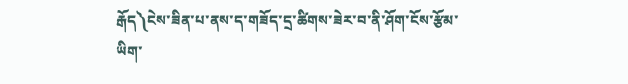རྒོད༽ངེས་ཟིན་པ་ནས་ད་གཟོད་དྲ་ཚིགས་ཟེར་བ་ནི་ཤོག་ངོས་རྩོམ་ཡིག་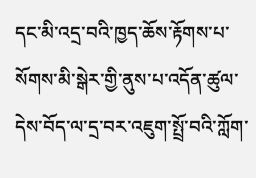དང་མི་འདྲ་བའི་ཁྱད་ཆོས་རྟོགས་པ་སོགས་མི་སྒེར་གྱི་ནུས་པ་འདོན་ཚུལ་དེས་བོད་ལ་དྲ་བར་འཇུག་སྤྲོ་བའི་ཀློག་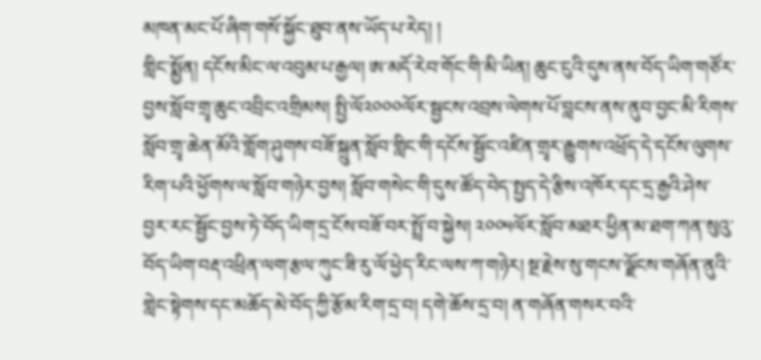མཁན་མང་པོ་ཞིག་གསོ་སྐྱོང་ཐུབ་ནས་ཡོད་པ་རེད། །
གླིང་སྨྱོན། དངོས་མིང་ལ་འབུམ་པ་རྒྱལ། ཨ་མདོ་རེབ་གོང་གི་མི་ཡིན། ཆུང་ངུའི་དུས་ནས་བོད་ཡིག་གཙོར་བྱས་སློབ་གྲྭ་ཆུང་འབྲིང་འགྲིམས། སྤྱི་ལོ༢༠༠༠ལོར་སྦྱངས་འབྲས་ལེགས་པོ་བླངས་ནས་ནུབ་བྱང་མི་རིགས་སློབ་གྲྭ་ཆེན་མོའི་གློག་ཤུགས་བཟོ་སྐྲུན་སློབ་གླིང་གི་དངོས་སྦྱོང་འཛིན་གྲྭར་རྒྱུགས་འཕྲོད་དེ་དངོས་ལུགས་རིག་པའི་ཕྱོགས་ལ་སློབ་གཉེར་བྱས། སློབ་གསེང་གི་དུས་ཚོད་བེད་སྤྱད་དེ་རྩིས་འཁོར་དང་དྲ་རྒྱའི་ཤེས་བྱར་རང་སྦྱོང་བྱས་ཏེ་བོད་ཡིག་དྲ་ངོས་བཟོ་བར་སྤྲོ་བ་སྐྱེས། ༢༠༠༥ལོར་སློབ་མཐར་ཕྱིན་མ་ཐག་ཀན་སུའུ་བོད་ཡིག་བརྡ་འཕྲིན་ལག་རྩལ་ཀུང་ཟི་རུ་ལོ་ཕྱེད་རིང་ལས་ཀ་གཉེར། སྔ་རྗེས་སུ་གངས་ལྗོངས་གཞོན་ནུའི་གླེང་སྟེགས་དང་མཆོད་མེ་བོད་ཀྱི་རྩོམ་རིག་དྲ་བ། དགེ་ཆོས་དྲ་བ། ན་གཞོན་གསར་བའི་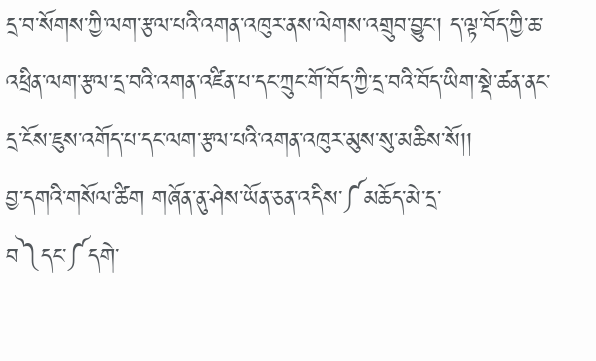དྲ་བ་སོགས་ཀྱི་ལག་རྩལ་པའི་འགན་འཁུར་ནས་ལེགས་འགྲུབ་བྱུང་། ད་ལྟ་བོད་ཀྱི་ཆ་འཕྲིན་ལག་རྩལ་དྲ་བའི་འགན་འཛིན་པ་དང་ཀྲུང་གོ་བོད་ཀྱི་དྲ་བའི་བོད་ཡིག་སྡེ་ཚན་ནང་དྲ་ངོས་ཇུས་འགོད་པ་དང་ལག་རྩལ་པའི་འགན་འཁུར་མུས་སུ་མཆིས་སོ།།
བྱ་དགའི་གསོལ་ཚིག གཞོན་ནུ་ཤེས་ཡོན་ཅན་འདིས་༼མཆོད་མེ་དྲ་བ༽དང་༼དགེ་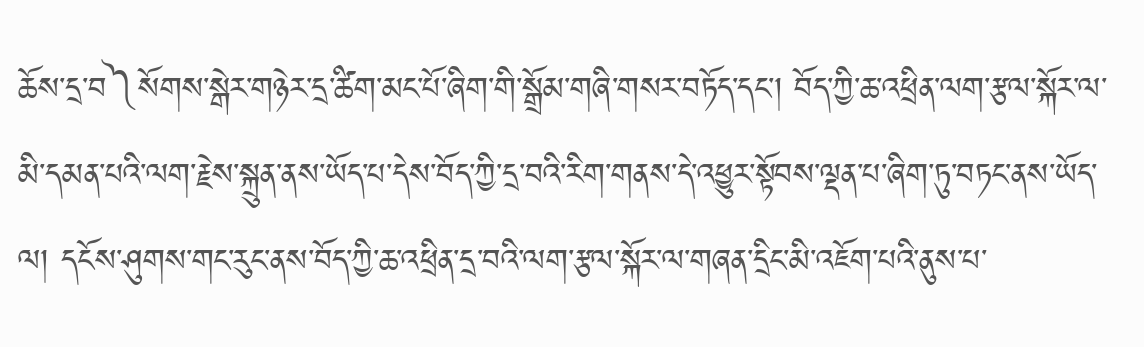ཆོས་དྲ་བ༽སོགས་སྒེར་གཉེར་དྲ་ཚིག་མང་པོ་ཞིག་གི་སྒྲོམ་གཞི་གསར་བཏོད་དང་། བོད་ཀྱི་ཆ་འཕྲིན་ལག་རྩལ་སྐོར་ལ་མི་དམན་པའི་ལག་རྗེས་སྐྲུན་ནས་ཡོད་པ་དེས་བོད་ཀྱི་དྲ་བའི་རིག་གནས་དེ་འཕྱུར་སྟོབས་ལྡན་པ་ཞིག་ཏུ་བཏང་ནས་ཡོད་ལ། དངོས་ཤུགས་གང་རུང་ནས་བོད་ཀྱི་ཆ་འཕྲིན་དྲ་བའི་ལག་རྩལ་སྐོར་ལ་གཞན་དྲིང་མི་འཇོག་པའི་ནུས་པ་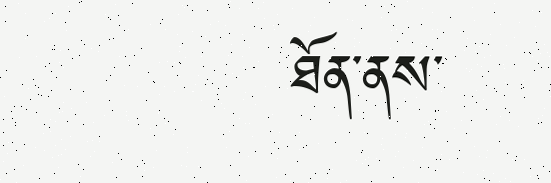ཐོན་ནས་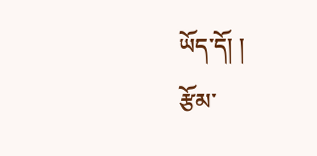ཡོད་དོ། །
རྩོམ་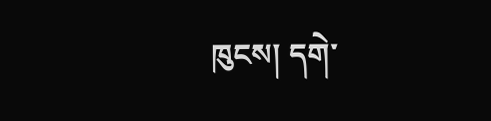ཁུངས། དགེ་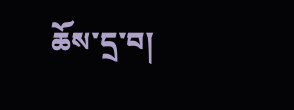ཆོས་དྲ་བ།